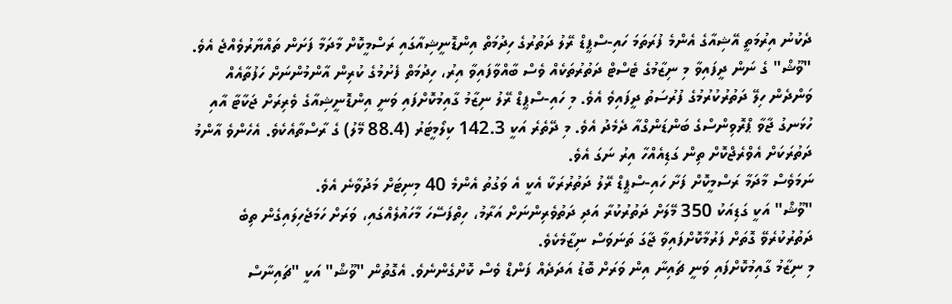ދެކުނު އިރުމަތީ އޭޝިއާގެ އެންމެ ފުރަތަމަ ހައި-ސްޕީޑް ރޭލު ދަތުރުގެ ހިދުމަތް އިންޑޮނީޝިއާގައި ރަސްމީކޮށް މާދަމާ ފަށަން ތައްޔާރުވެއްޖެ އެވެ.
"ވޫޝް" ގެ ނަން ދީފައިވާ މި ނިޒާމުގެ ޓެސްޓް ދަތުރުތަކެއް ވެސް ބާއްވާފައިވާ އިރު، ހިދުމަތް ފެށުމުގެ ކުރިން އާންމުންނަށް ހަފުތާއެއް ވަންދެން ހިލޭ ދަތުރުކުރުމުގެ ފުރުސަތު ދީފައިވެ އެވެ. މި ހައި-ސްޕީޑް ރޭލު ނިޒާމު ގާއިމުކޮށްފައި ވަނީ އިންޑޮނީޝިއާގެ ވެރިރަށް ޖަކާޓާ އާއި ހުޅަނގު ޖާވާ ޕްރޮވިންސްގެ ބަންޑަންގްއާ ދެމެދު އެވެ. މި ދޭތެރެ އަކީ 142.3 ކިލޯމީޓަރު (88.4 މޭލު) ގެ ރާސްތާއެކެވެ. އެހެންވެ އާންމު ދަތުރަކަށް އެވްރެޖްކޮށް ތިން ގަޑިއެއްހާ އިރު ނަގަ އެވެ.
ނަމަވެސް މާދަމާ ރަސްމީކޮށް ފަށާ ހައި-ސްޕީޑް ރޭލު ދަތުރުރަކާ އެކީ އެ ވަގުތު އެންމެ 40 މިނިޓަށް މަދުވާނެ އެވެ.
"ވޫޝް" އަކީ ގަޑިއަކު 350 މޭލަށް ދަތުރުކުރާ އަދި ދަތުވެރިންނަށް އަރާމު، ހިތްފަސޭހަ މާހައުލެއްގައި، ވަރަށް ހަމަޖެހިލައިގެން ތިބެ ދަތުރުކުރެވޭ ގޮތަށް ފަރުމާކޮށްފައިވާ ޖާގަ ތަނަވަސް ނިޒާމެކެވެ.
މި ނިޒާމު ގާއިމުކޮށްފައި ވަނީ ޗައިނާ އިން ވަރަށް ބޮޑު އަދަދެއް ފަންޑް ވެސް ކޮށްގެންނެވެ. އެގޮތުން "ވޫޝް" އަކީ "ޗައިނާސް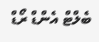ބެލްޓް އެންޑް ރޯޑް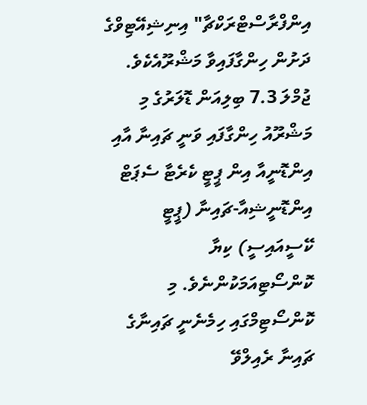އިންފްރާސްޓްރަކްޗާ" އިނިޝިއޭޓިވްގެ ދަށުން ހިންގާފައިވާ މަޝްރޫއެކެވެ. ޖުމްލަ 7.3 ބިލިއަން ޑޮލަރުގެ މި މަޝްރޫއު ހިންގާފައި ވަނީ ޗައިނާ އާއި އިންޑޮނީއާ އިން ޕީޓީ ކެރެޓާ ސެޕަޓް އިންޑޮނީޝިއާ-ޗައިނާ (ޕީޓީ ކޭސީއައިސީ) ކިޔާ ކޮންސޯޓިއަމަކުންނެވެ. މި ކޮންސޯޓިމްގައި ހިމެނެނީ ޗައިނާގެ ޗައިނާ ރެއިލްވޭ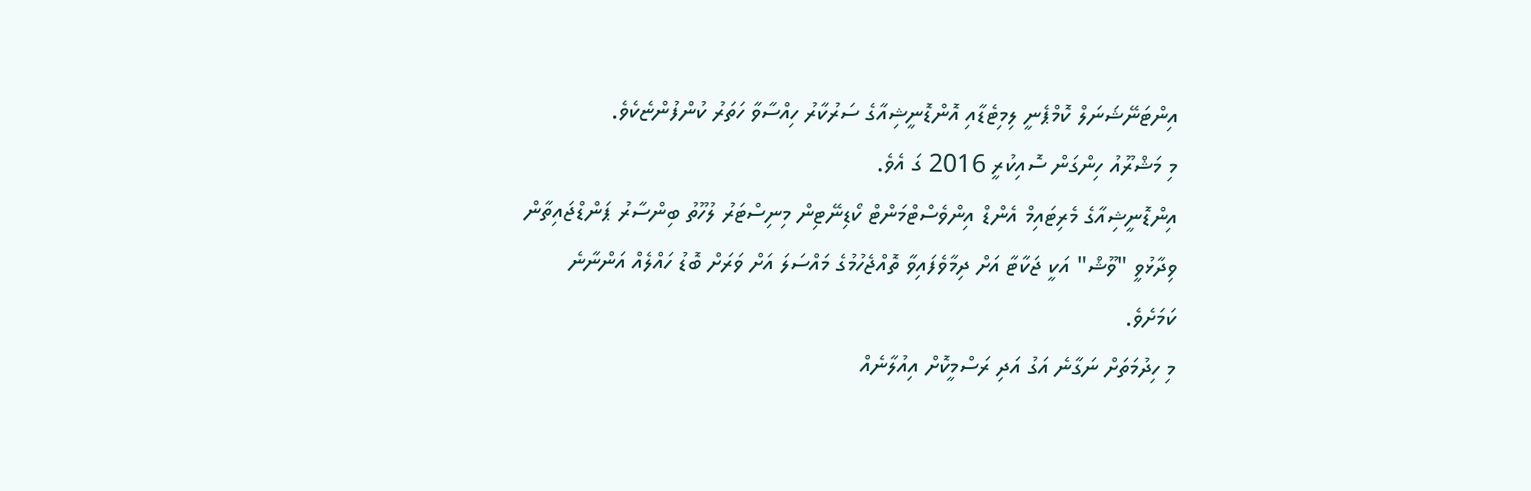އިންޓަނޭޝަނަލް ކޮމްޕެނީ ލިމިޓެޑާއި އޮންޑޮނީޝިއާގެ ސަރުކާރު ހިއްސާވާ ހަތަރު ކުންފުންޏެކެވެ.
މި މަޝްރޫއު ހިންގަން ސޮއިކުރީ 2016 ގަ އެވެ.
އިންޑޮނީޝިއާގެ މެރިޓައިމް އެންޑް އިންވެސްޓްމަންޓް ކޯޑިނޭޓިން މިނިސްޓަރު ލުހޫތު ބިންސާރު ޕަންޑްޖައިތާން ވިދާޅުވީ "ވޫޝް" އަކީ ޖަކާޓާ އަށް ދިމާވެފައިވާ ތޮއްޖެހުމުގެ މައްސަލަ އަށް ވަރަށް ބޮޑު ހައްލެއް އަންނާނެ ކަމަށެވެ.
މި ހިދުމަތަށް ނަގާނެ އަގު އަދި ރަސްމީކޮށް އިއުލާނެއް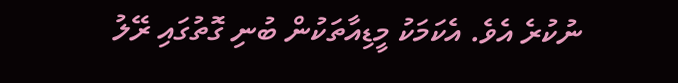ނުކުރެ އެވެ. އެކަމަކު މީޑިއާތަކުން ބުނި ގޮތުގައި ރޭލު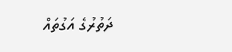ދަތުރުގެ އަގުތައް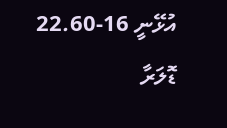އުޅޭނީ 16-22.60 ޑޮލަރާ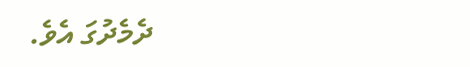ދެމެދުގަ އެވެ.